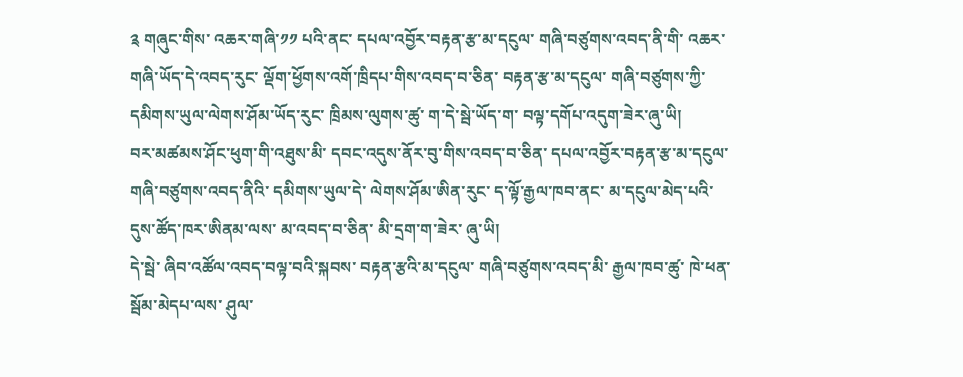༉ གཞུང་གིས་ འཆར་གཞི་༡༡ པའི་ནང་ དཔལ་འབྱོར་བརྟན་རྩ་མ་དངུལ་ གཞི་བཙུགས་འབད་ནི་གི་ འཆར་གཞི་ཡོད་དེ་འབད་རུང་ ལྡོག་ཕྱོགས་འགོ་ཁྲིདཔ་གིས་འབད་བ་ཅིན་ བརྟན་རྩ་མ་དངུལ་ གཞི་བཙུགས་ཀྱི་ དམིགས་ཡུལ་ལེགས་ཤོམ་ཡོད་རུང་ ཁྲིམས་ལུགས་ཚུ་ ག་དེ་སྦེ་ཡོད་ག་ བལྟ་དགོཔ་འདུག་ཟེར་ཞུ་ཡི།
བར་མཚམས་ཤོང་ཕུག་གི་འཐུས་མི་ དབང་འདུས་ནོར་བུ་གིས་འབད་བ་ཅིན་ དཔལ་འབྱོར་བརྟན་རྩ་མ་དངུལ་ གཞི་བཙུགས་འབད་ནིའི་ དམིགས་ཡུལ་དེ་ ལེགས་ཤོམ་ཨིན་རུང་ ད་ལྟོ་རྒྱལ་ཁབ་ནང་ མ་དངུལ་མེད་པའི་ དུས་ཚོད་ཁར་ཨིནམ་ལས་ མ་འབད་བ་ཅིན་ མི་དྲག་ག་ཟེར་ ཞུ་ཡི།
དེ་སྦེ་ ཞིབ་འཚོལ་འབད་བལྟ་བའི་སྐབས་ བརྟན་རྩའི་མ་དངུལ་ གཞི་བཙུགས་འབད་མི་ རྒྱལ་ཁབ་ཚུ་ ཁེ་ཕན་སྦོམ་མེདཔ་ལས་ ཤུལ་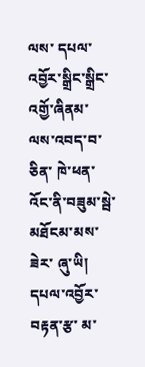ལས་ དཔལ་འབྱོར་སྒྲིང་སྒྲིང་འགྱོ་ཞིནམ་ལས་འབད་བ་ཅིན་ ཁེ་ཕན་འོང་ནི་བཟུམ་སྦེ་ མཐོངམ་མས་ཟེར་ ཞུ་ཡི།
དཔལ་འབྱོར་བརྟན་རྩ་ མ་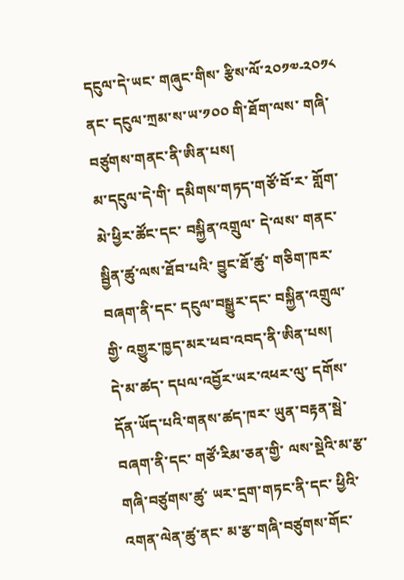དངུལ་དེ་ཡང་ གཞུང་གིས་ རྩིས་ལོ་༢༠༡༧-༢༠༡༨ ནང་ དངུལ་ཀྲམ་ས་ཡ་༡༠༠ གི་ཐོག་ལས་ གཞི་བཙུགས་གནང་ནི་ཨིན་པས།
མ་དངུལ་དེ་གི་ དམིགས་གཏད་གཙོ་བོ་ར་ གློག་མེ་ཕྱིར་ཚོང་དང་ བསྐྱིན་འགྲུལ་ དེ་ལས་ གནང་སྦྱིན་ཚུ་ལས་ཐོབ་པའི་ བྱུང་ཐོ་ཚུ་ གཅིག་ཁར་བཞག་ནི་དང་ དངུལ་བསྒྱུར་དང་ བསྐྱིན་འགྲུལ་གྱི་ འགྱུར་ཁྱད་མར་ཕབ་འབད་ནི་ཨིན་པས།
དེ་མ་ཚད་ དཔལ་འབྱོར་ཡར་འཕར་ལུ་ དགོས་དོན་ཡོད་པའི་གནས་ཚད་ཁར་ ཡུན་བརྟན་སྦེ་བཞག་ནི་དང་ གཙོ་རིམ་ཅན་གྱི་ ལས་སྡེའི་མ་རྩ་གཞི་བཙུགས་ཚུ་ ཡར་དྲག་གཏང་ནི་དང་ ཕྱིའི་འགན་ལེན་ཚུ་ནང་ མ་རྩ་གཞི་བཙུགས་གོང་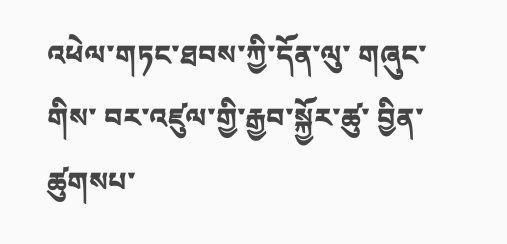འཕེལ་གཏང་ཐབས་ཀྱི་དོན་ལུ་ གཞུང་གིས་ བར་འཛུལ་གྱི་རྒྱབ་སྐྱོར་ཚུ་ བྱིན་ཚུགསཔ་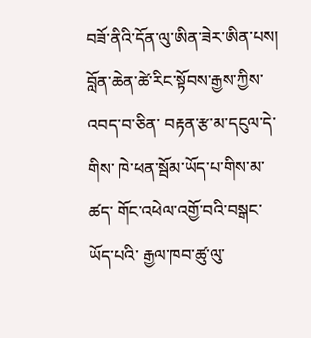བཟོ་ནིའི་དོན་ལུ་ཨིན་ཟེར་ཨིན་པས།
བློན་ཆེན་ཚེ་རིང་སྟོབས་རྒྱས་ཀྱིས་འབད་བ་ཅིན་ བརྟན་རྩ་མ་དངུལ་དེ་གིས་ ཁེ་ཕན་སྦོམ་ཡོད་པ་གིས་མ་ཚད་ གོང་འཕེལ་འགྱོ་བའི་བསྒང་ཡོད་པའི་ རྒྱལ་ཁབ་ཚུ་ལུ་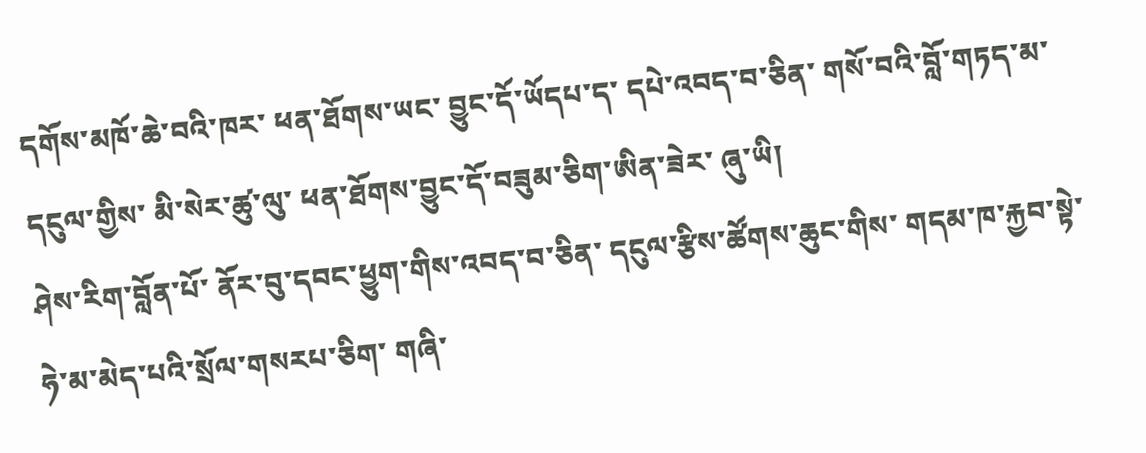དགོས་མཁོ་ཆེ་བའི་ཁར་ ཕན་ཐོགས་ཡང་ བྱུང་དོ་ཡོདཔ་ད་ དཔེ་འབད་བ་ཅིན་ གསོ་བའི་བློ་གཏད་མ་དངུལ་གྱིས་ མི་སེར་ཚུ་ལུ་ ཕན་ཐོགས་བྱུང་དོ་བཟུམ་ཅིག་ཨིན་ཟེར་ ཞུ་ཡི།
ཤེས་རིག་བློན་པོ་ ནོར་བུ་དབང་ཕྱུག་གིས་འབད་བ་ཅིན་ དངུལ་རྩིས་ཚོགས་ཆུང་གིས་ གདམ་ཁ་རྐྱབ་སྟེ་ ཧེ་མ་མེད་པའི་སྲོལ་གསརཔ་ཅིག་ གཞི་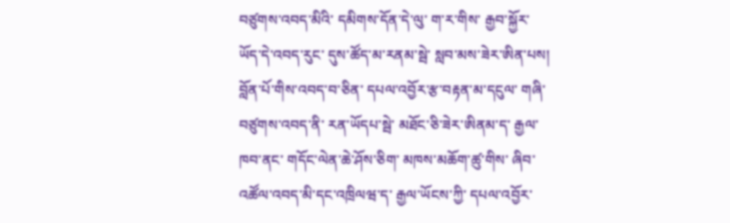བཙུགས་འབད་མིའི་ དམིགས་དོན་དེ་ལུ་ ག་ར་གིས་ རྒྱབ་སྐྱོར་ཡོད་དེ་འབད་རུང་ དུས་ཚོད་མ་རནམ་སྦེ་ སླབ་མས་ཟེར་ཨིན་པས།
བློན་པོ་གིས་འབད་བ་ཅིན་ དཔལ་འབྱོར་རྩ་བརྟན་མ་དངུལ་ གཞི་བཙུགས་འབད་ནི་ རན་ཡོདཔ་སྦེ་ མཐོང་ཅི་ཟེར་ཨིནམ་ད་ རྒྱལ་ཁབ་ནང་ གདོང་ལེན་ཆེ་ཤོས་ཅིག་ མཁས་མཆོག་ཚུ་གིས་ ཞིབ་འཚོལ་འབད་མི་དང་འཁྲིལཝ་ད་ རྒྱལ་ཡོངས་ཀྱི་ དཔལ་འབྱོར་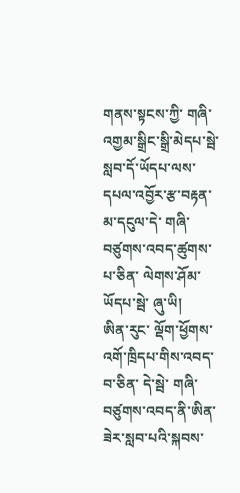གནས་སྟངས་ཀྱི་ གཞི་འགྱམ་སྒྲིང་སྒྲི་མེདཔ་སྦེ་ སླབ་དོ་ཡོདཔ་ལས་ དཔལ་འབྱོར་རྩ་བརྟན་མ་དངུལ་དེ་ གཞི་བཙུགས་འབད་ཚུགས་པ་ཅིན་ ལེགས་ཤོམ་ཡོདཔ་སྦེ་ ཞུ་ཡི།
ཨིན་རུང་ ལྡོག་ཕྱོགས་འགོ་ཁྲིདཔ་གིས་འབད་བ་ཅིན་ དེ་སྦེ་ གཞི་བཙུགས་འབད་ནི་ཨིན་ཟེར་སླབ་པའི་སྐབས་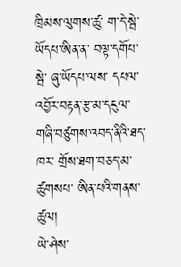ཁྲིམས་ལུགས་ཚུ་ ག་དེ་སྦེ་ཡོདཔ་ཨིན་ན་ བལྟ་དགོཔ་སྦེ་ ཞུ་ཡོདཔ་ལས་ དཔལ་འབྱོར་བརྟན་རྩ་མ་དངུལ་ གཞི་བཙུགས་འབད་ནིའི་ཐད་ཁར་ གྲོས་ཐག་བཅད་མ་ཚུགསཔ་ ཨིན་པའི་གནས་ཚུལ།
ཡེ་ཤེས་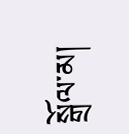སྒྲོལ་མ།